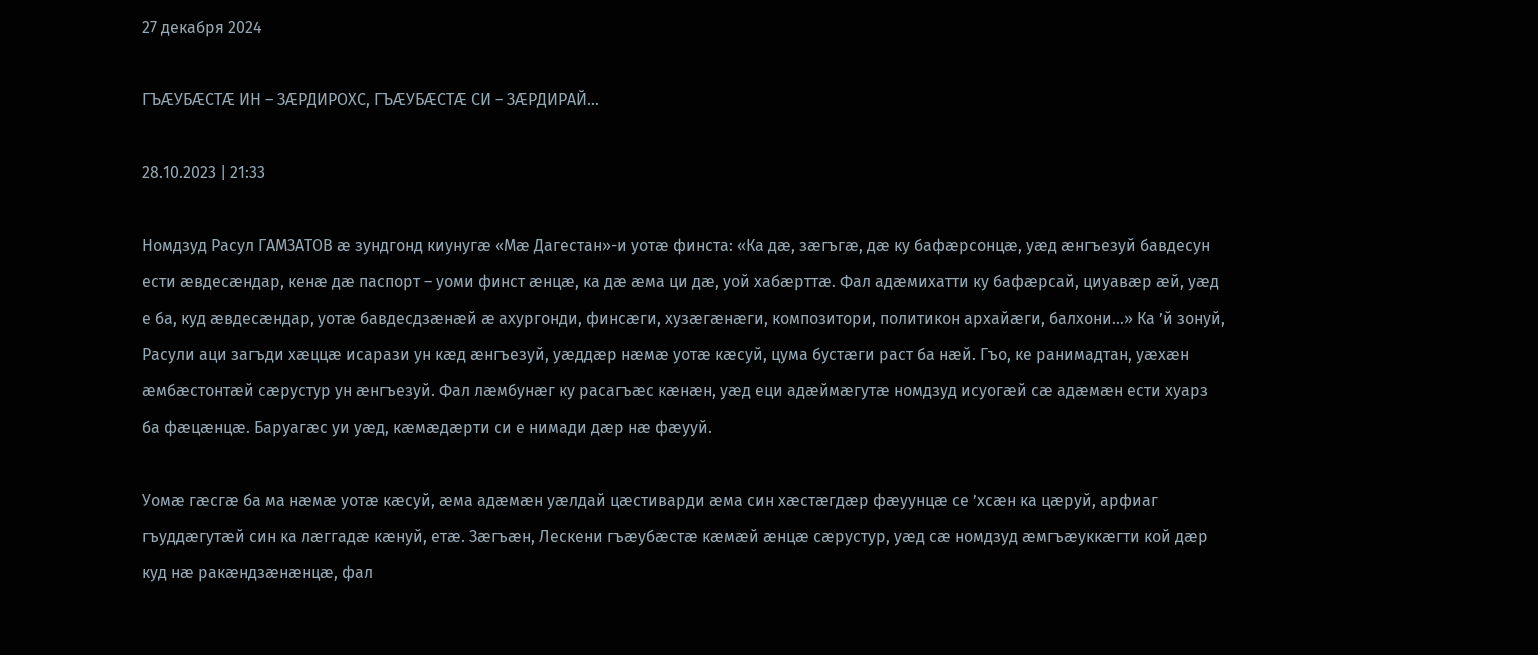27 декабря 2024

ГЪÆУБÆСТÆ ИН – ЗÆРДИРОХС, ГЪÆУБÆСТÆ СИ – ЗÆРДИРАЙ…

28.10.2023 | 21:33

Номдзуд Расул ГАМЗАТОВ æ зундгонд киунугæ «Мæ Дагестан»-и уотæ финста: «Ка дæ, зæгъгæ, дæ ку бафæрсонцæ, уæд æнгъезуй бавдесун ести æвдесæндар, кенæ дæ паспорт – уоми финст æнцæ, ка дæ æма ци дæ, уой хабæрттæ. Фал адæмихатти ку бафæрсай, циуавæр æй, уæд е ба, куд æвдесæндар, уотæ бавдесдзæнæй æ ахургонди, финсæги, хузæгæнæги, композитори, политикон архайæги, балхони…» Ка ’й зонуй, Расули аци загъди хæццæ исарази ун кæд æнгъезуй, уæддæр нæмæ уотæ кæсуй, цума бустæги раст ба нæй. Гъо, ке ранимадтан, уæхæн æмбæстонтæй сæрустур ун æнгъезуй. Фал лæмбунæг ку расагъæс кæнæн, уæд еци адæймæгутæ номдзуд исуогæй сæ адæмæн ести хуарз ба фæцæнцæ. Баруагæс уи уæд, кæмæдæрти си е нимади дæр нæ фæууй.

Уомæ гæсгæ ба ма нæмæ уотæ кæсуй, æма адæмæн уæлдай цæстиварди æма син хæстæгдæр фæуунцæ се ’хсæн ка цæруй, арфиаг гъуддæгутæй син ка лæггадæ кæнуй, етæ. Зæгъæн, Лескени гъæубæстæ кæмæй æнцæ сæрустур, уæд сæ номдзуд æмгъæуккæгти кой дæр куд нæ ракæндзæнæнцæ, фал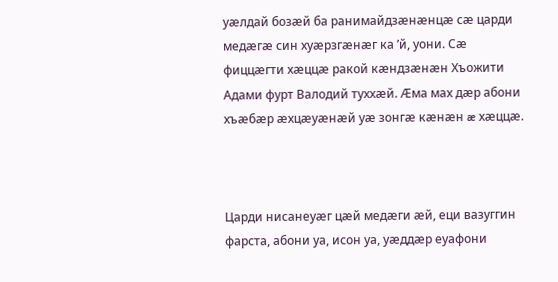уæлдай бозæй ба ранимайдзæнæнцæ сæ царди медæгæ син хуæрзгæнæг ка ’й, уони. Сæ фиццæгти хæццæ ракой кæндзæнæн Хъожити Адами фурт Валодий туххæй. Æма мах дæр абони хъæбæр æхцæуæнæй уæ зонгæ кæнæн æ хæццæ.



Царди нисанеуæг цæй медæги æй, еци вазуггин фарста, абони уа, исон уа, уæддæр еуафони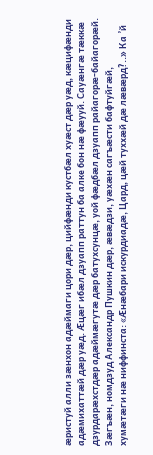æристуй алли зæнхон адæймаги цори дæр, цийфæнди кустбæл хуæст дæр уæд, кæцифæнди адæмихаттæй дæр уæд. Æцæг ибæл дзуапп раттун ба алке бон нæ фæууй. Сауæнгæ тæккæ дзурдарæхстдæр адæймæгутæ дæр батухсунцæ, уой фæдбæл дзуапп райагорæ-байагорæй. Зæгъæн, номдзуд Александр Пушкин дæр, æвæдзи, уæхæн сагъæсти бафтуйгæй, хумæтæги нæ ниффинста: «Æнæбари искурдиадæ, Цард, цæй туххæй дæ лæвæрд?..» Ка ’й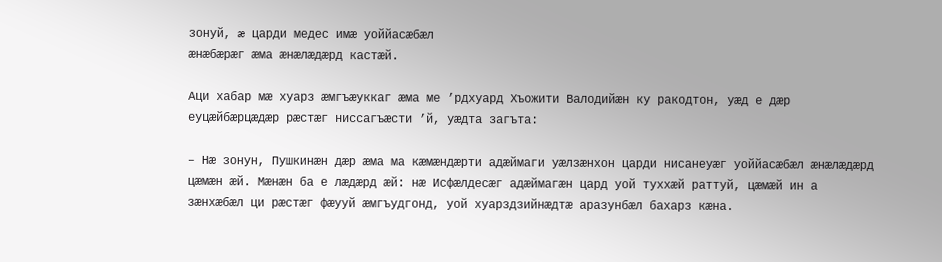зонуй, æ царди медес имæ уоййасæбæл
æнæбæрæг æма æнæлæдæрд кастæй.

Аци хабар мæ хуарз æмгъæуккаг æма ме ’рдхуард Хъожити Валодийæн ку ракодтон, уæд е дæр еуцæйбæрцæдæр рæстæг ниссагъæсти ’й, уæдта загъта:

– Нæ зонун, Пушкинæн дæр æма ма кæмæндæрти адæймаги уæлзæнхон царди нисанеуæг уоййасæбæл æнæлæдæрд цæмæн æй. Мæнæн ба е лæдæрд æй: нæ Исфæлдесæг адæймагæн цард уой туххæй раттуй, цæмæй ин а зæнхæбæл ци рæстæг фæууй æмгъудгонд, уой хуарздзийнæдтæ аразунбæл бахарз кæна.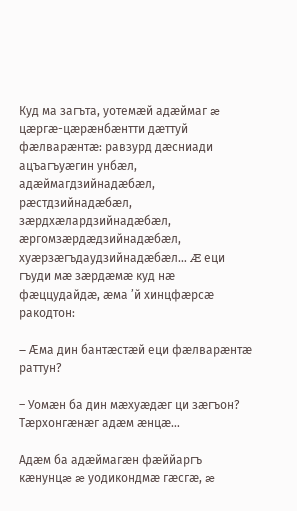Куд ма загъта, уотемæй адæймаг æ цæргæ-цæрæнбæнтти дæттуй фæлварæнтæ: равзурд дæсниади ацъагъуæгин унбæл, адæймагдзийнадæбæл, рæстдзийнадæбæл, зæрдхæлардзийнадæбæл, æргомзæрдæдзийнадæбæл, хуæрзæгъдаудзийнадæбæл… Æ еци гъуди мæ зæрдæмæ куд нæ фæццудайдæ, æма ’й хинцфæрсæ ракодтон:

– Æма дин бантæстæй еци фæлварæнтæ раттун?

– Уомæн ба дин мæхуæдæг ци зæгъон? Тæрхонгæнæг адæм æнцæ…

Адæм ба адæймагæн фæййаргъ кæнунцæ æ уодикондмæ гæсгæ, æ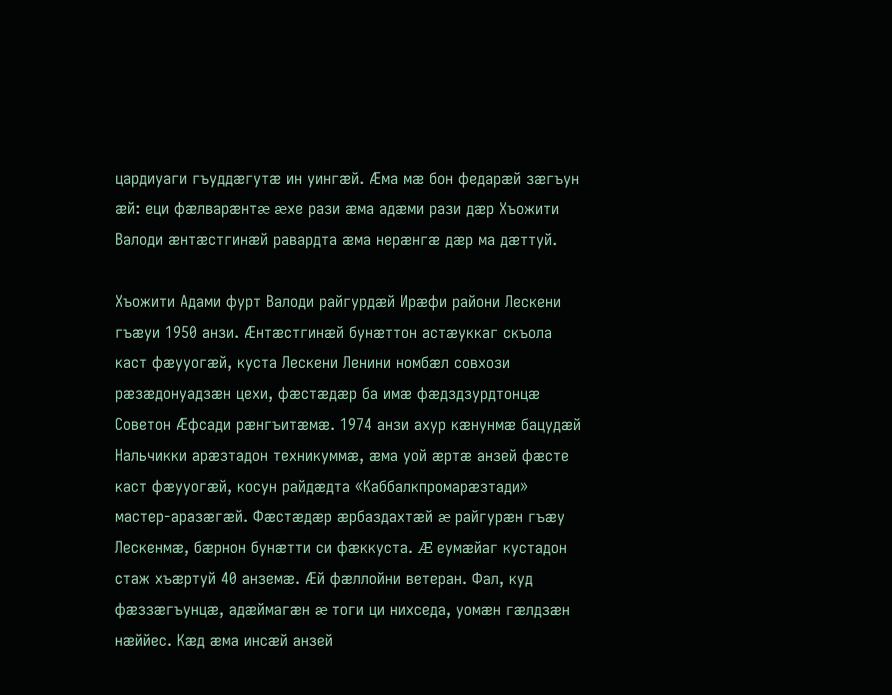цардиуаги гъуддæгутæ ин уингæй. Æма мæ бон федарæй зæгъун æй: еци фæлварæнтæ æхе рази æма адæми рази дæр Хъожити Валоди æнтæстгинæй равардта æма нерæнгæ дæр ма дæттуй.

Хъожити Адами фурт Валоди райгурдæй Ирæфи райони Лескени гъæуи 1950 анзи. Æнтæстгинæй бунæттон астæуккаг скъола каст фæууогæй, куста Лескени Ленини номбæл совхози рæзæдонуадзæн цехи, фæстæдæр ба имæ фæдздзурдтонцæ Советон Æфсади рæнгъитæмæ. 1974 анзи ахур кæнунмæ бацудæй Нальчикки арæзтадон техникуммæ, æма уой æртæ анзей фæсте каст фæууогæй, косун райдæдта «Каббалкпромарæзтади» мастер-аразæгæй. Фæстæдæр æрбаздахтæй æ райгурæн гъæу Лескенмæ, бæрнон бунæтти си фæккуста. Æ еумæйаг кустадон стаж хъæртуй 40 анземæ. Æй фæллойни ветеран. Фал, куд фæззæгъунцæ, адæймагæн æ тоги ци нихседа, уомæн гæлдзæн нæййес. Кæд æма инсæй анзей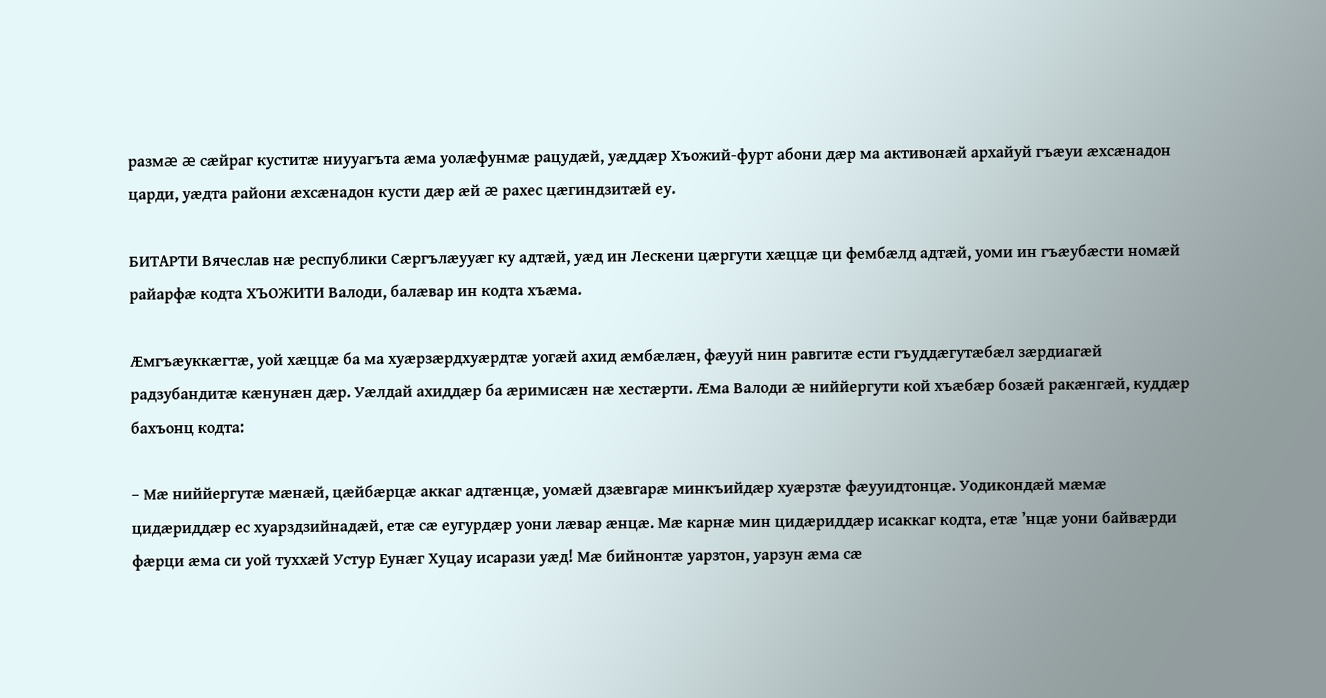размæ æ сæйраг куститæ ниууагъта æма уолæфунмæ рацудæй, уæддæр Хъожий-фурт абони дæр ма активонæй архайуй гъæуи æхсæнадон царди, уæдта райони æхсæнадон кусти дæр æй æ рахес цæгиндзитæй еу.

БИТАРТИ Вячеслав нæ республики Сæргълæууæг ку адтæй, уæд ин Лескени цæргути хæццæ ци фембæлд адтæй, уоми ин гъæубæсти номæй райарфæ кодта ХЪОЖИТИ Валоди, балæвар ин кодта хъæма.

Æмгъæуккæгтæ, уой хæццæ ба ма хуæрзæрдхуæрдтæ уогæй ахид æмбæлæн, фæууй нин равгитæ ести гъуддæгутæбæл зæрдиагæй радзубандитæ кæнунæн дæр. Уæлдай ахиддæр ба æримисæн нæ хестæрти. Æма Валоди æ ниййергути кой хъæбæр бозæй ракæнгæй, куддæр бахъонц кодта:

– Мæ ниййергутæ мæнæй, цæйбæрцæ аккаг адтæнцæ, уомæй дзæвгарæ минкъийдæр хуæрзтæ фæууидтонцæ. Уодикондæй мæмæ цидæриддæр ес хуарздзийнадæй, етæ сæ еугурдæр уони лæвар æнцæ. Мæ карнæ мин цидæриддæр исаккаг кодта, етæ ’нцæ уони байвæрди фæрци æма си уой туххæй Устур Еунæг Хуцау исарази уæд! Мæ бийнонтæ уарзтон, уарзун æма сæ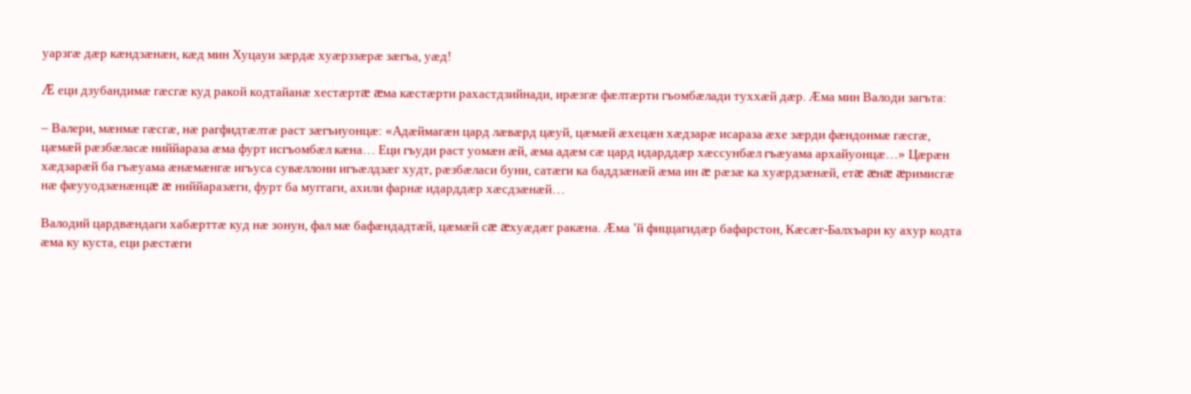уарзгæ дæр кæндзæнæн, кæд мин Хуцауи зæрдæ хуæрззæрæ зæгъа, уæд!

Æ еци дзубандимæ гæсгæ куд ракой кодтайанæ хестæртæ æма кæстæрти рахастдзийнади, ирæзгæ фæлтæрти гъомбæлади туххæй дæр. Æма мин Валоди загъта:

– Валери, мæнмæ гæсгæ, нæ рагфидтæлтæ раст зæгъиуонцæ: «Адæймагæн цард лæвæрд цæуй, цæмæй æхецæн хæдзарæ исараза æхе зæрди фæндонмæ гæсгæ, цæмæй рæзбæласæ ниййараза æма фурт исгъомбæл кæна… Еци гъуди раст уомæн æй, æма адæм сæ цард идарддæр хæссунбæл гъæуама архайуонцæ…» Цæрæн хæдзарæй ба гъæуама æнæмæнгæ игъуса сувæллони игъæлдзæг худт, рæзбæласи буни, сатæги ка баддзæнæй æма ин æ рæзæ ка хуæрдзæнæй, етæ æнæ æримисгæ нæ фæууодзæнæнцæ æ ниййаразæги, фурт ба муггаги, ахили фарнæ идарддæр хæсдзæнæй…

Валодий цардвæндаги хабæрттæ куд нæ зонун, фал мæ бафæндадтæй, цæмæй сæ æхуæдæг ракæна. Æма ’й фиццагидæр бафарстон, Кæсæг-Балхъари ку ахур кодта æма ку куста, еци рæстæги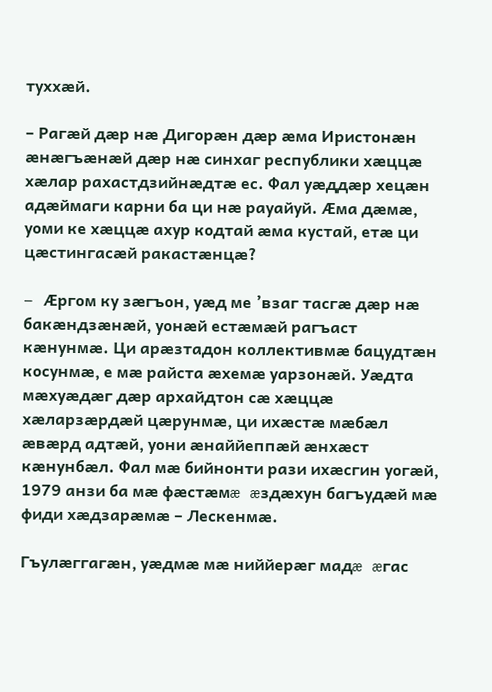туххæй.

– Рагæй дæр нæ Дигорæн дæр æма Иристонæн æнæгъæнæй дæр нæ синхаг республики хæццæ хæлар рахастдзийнæдтæ ес. Фал уæддæр хецæн адæймаги карни ба ци нæ рауайуй. Æма дæмæ, уоми ке хæццæ ахур кодтай æма кустай, етæ ци цæстингасæй ракастæнцæ?

– Æргом ку зæгъон, уæд ме ’взаг тасгæ дæр нæ бакæндзæнæй, уонæй естæмæй рагъаст кæнунмæ. Ци арæзтадон коллективмæ бацудтæн косунмæ, е мæ райста æхемæ уарзонæй. Уæдта мæхуæдæг дæр архайдтон сæ хæццæ хæларзæрдæй цæрунмæ, ци ихæстæ мæбæл æвæрд адтæй, уони æнаййеппæй æнхæст кæнунбæл. Фал мæ бийнонти рази ихæсгин уогæй, 1979 анзи ба мæ фæстæмæ æздæхун багъудæй мæ фиди хæдзарæмæ – Лескенмæ.

Гъулæггагæн, уæдмæ мæ ниййерæг мадæ æгас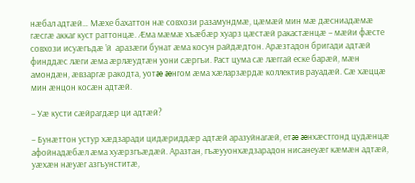нæбал адтæй… Мæхе бахаттон нæ совхози разамундмæ, цæмæй мин мæ дæсниадæмæ гæсгæ аккаг куст раттонцæ. Æма мæмæ хъæбæр хуарз цæстæй ракастæнцæ – мæйи фæсте совхози исуæгъдæ ’й  аразæги бунат æма косун райдæдтон. Арæзтадон бригади адтæй финддæс лæги æма æрлæудтæн уони сæргъи. Раст цума сæ лæггай еске барæй, мæн амондæн, æвзаргæ ракодта, уотæ æнгом æма хæларзæрдæ коллектив рауадæй. Сæ хæццæ мин æнцон косæн адтæй.

– Уæ кусти сæйрагдæр ци адтæй?

– Бунæттон устур хæдзаради цидæриддæр адтæй аразуйнагæй, етæ æнхæстгонд цудæнцæ афойнадæбæл æма хуæрзгъæдæй. Аразтан, гъæууонхæдзарадон нисанеуæг кæмæн адтæй, уæхæн нæуæг азгъунститæ,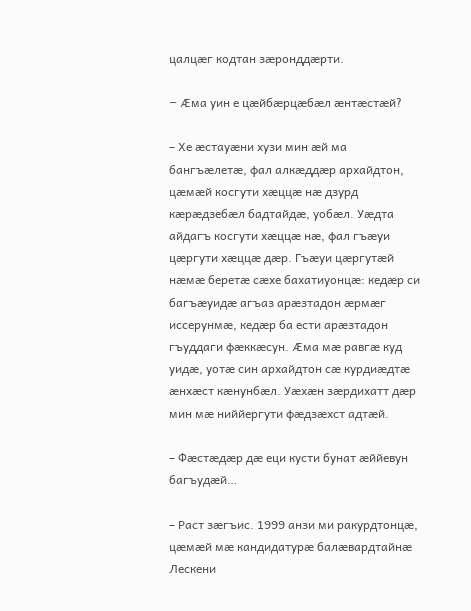цалцæг кодтан зæронддæрти.

– Æма уин е цæйбæрцæбæл æнтæстæй?

– Хе æстауæни хузи мин æй ма бангъæлетæ, фал алкæддæр архайдтон, цæмæй косгути хæццæ нæ дзурд кæрæдзебæл бадтайдæ, уобæл. Уæдта айдагъ косгути хæццæ нæ, фал гъæуи цæргути хæццæ дæр. Гъæуи цæргутæй нæмæ беретæ сæхе бахатиуонцæ: кедæр си багъæуидæ агъаз арæзтадон æрмæг иссерунмæ, кедæр ба ести арæзтадон гъуддаги фæккæсун. Æма мæ равгæ куд уидæ, уотæ син архайдтон сæ курдиæдтæ æнхæст кæнунбæл. Уæхæн зæрдихатт дæр мин мæ ниййергути фæдзæхст адтæй.

– Фæстæдæр дæ еци кусти бунат æййевун багъудæй…

– Раст зæгъис. 1999 анзи ми ракурдтонцæ, цæмæй мæ кандидатурæ балæвардтайнæ Лескени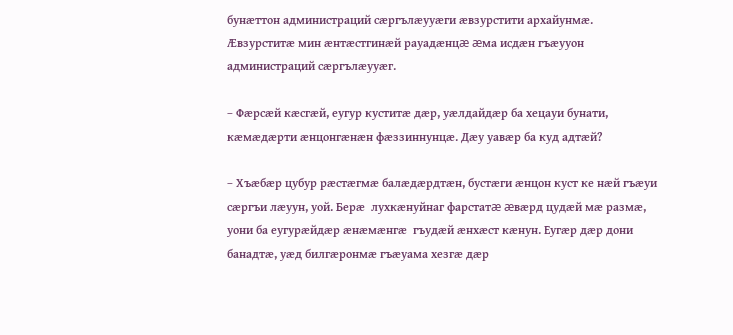бунæттон администраций сæргълæууæги æвзурстити архайунмæ. Æвзурститæ мин æнтæстгинæй рауадæнцæ æма исдæн гъæууон администраций сæргълæууæг.

– Фæрсæй кæсгæй, еугур куститæ дæр, уæлдайдæр ба хецауи бунати, кæмæдæрти æнцонгæнæн фæззиннунцæ. Дæу уавæр ба куд адтæй?

– Хъæбæр цубур рæстæгмæ балæдæрдтæн, бустæги æнцон куст ке нæй гъæуи сæргъи лæуун, уой. Берæ  лухкæнуйнаг фарстатæ æвæрд цудæй мæ размæ, уони ба еугурæйдæр æнæмæнгæ  гъудæй æнхæст кæнун. Еугæр дæр дони банадтæ, уæд билгæронмæ гъæуама хезгæ дæр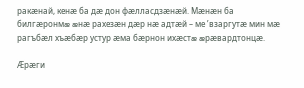ракæнай, кенæ ба дæ дон фæлласдзæнæй. Мæнæн ба билгæронмæ æнæ рахезæн дæр нæ адтæй – ме ’взаргутæ мин мæ рагъбæл хъæбæр устур æма бæрнон ихæстæ æрæвардтонцæ.

Æрæги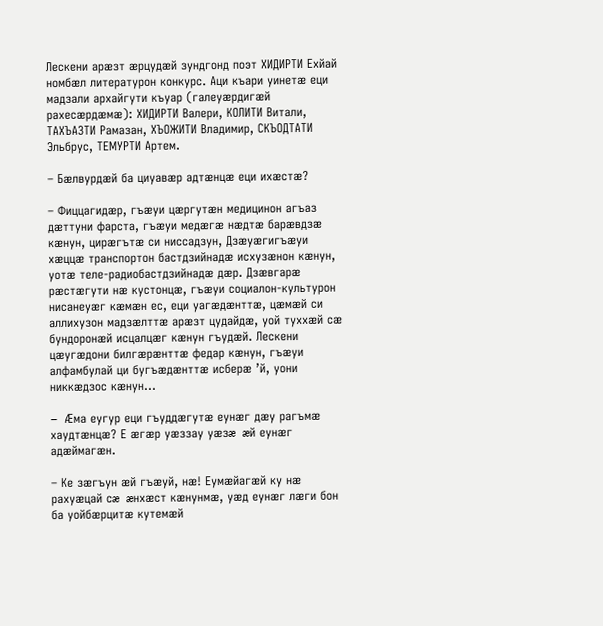Лескени арæзт æрцудæй зундгонд поэт ХИДИРТИ Ехйай номбæл литературон конкурс. Аци къари уинетæ еци мадзали архайгути къуар (галеуæрдигæй рахесæрдæмæ): ХИДИРТИ Валери, КОЛИТИ Витали, ТАХЪАЗТИ Рамазан, ХЪОЖИТИ Владимир, СКЪОДТАТИ Эльбрус, ТЕМУРТИ Артем.

– Бæлвурдæй ба циуавæр адтæнцæ еци ихæстæ?

– Фиццагидæр, гъæуи цæргутæн медицинон агъаз дæттуни фарста, гъæуи медæгæ нæдтæ барæвдзæ кæнун, цирæгътæ си ниссадзун, Дзæуæгигъæуи хæццæ транспортон бастдзийнадæ исхузæнон кæнун, уотæ теле-радиобастдзийнадæ дæр. Дзæвгарæ рæстæгути нæ кустонцæ, гъæуи социалон-культурон нисанеуæг кæмæн ес, еци уагæдæнттæ, цæмæй си аллихузон мадзæлттæ арæзт цудайдæ, уой туххæй сæ бундоронæй исцалцæг кæнун гъудæй. Лескени цæугæдони билгæрæнттæ федар кæнун, гъæуи алфамбулай ци бугъæдæнттæ исберæ ’й, уони никкæдзос кæнун…

– Æма еугур еци гъуддæгутæ еунæг дæу рагъмæ хаудтæнцæ? Е æгæр уæззау уæзæ æй еунæг адæймагæн.

– Ке зæгъун æй гъæуй, нæ! Еумæйагæй ку нæ рахуæцай сæ æнхæст кæнунмæ, уæд еунæг лæги бон ба уойбæрцитæ кутемæй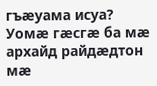гъæуама исуа? Уомæ гæсгæ ба мæ архайд райдæдтон мæ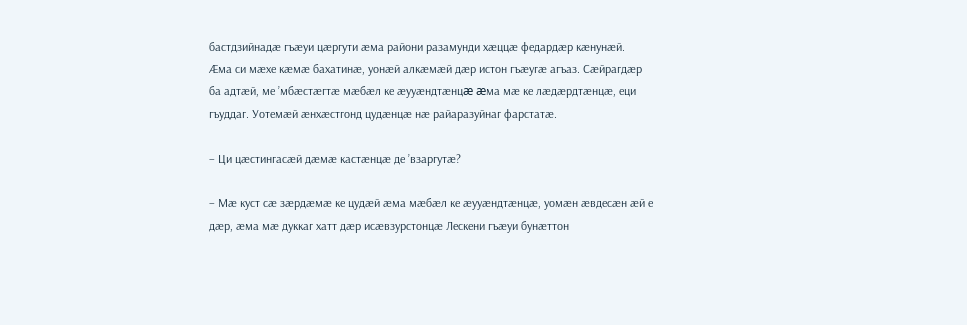бастдзийнадæ гъæуи цæргути æма райони разамунди хæццæ федардæр кæнунæй.  Æма си мæхе кæмæ бахатинæ, уонæй алкæмæй дæр истон гъæугæ агъаз. Сæйрагдæр ба адтæй, ме ’мбæстæгтæ мæбæл ке æууæндтæнцæ æма мæ ке лæдæрдтæнцæ, еци гъуддаг. Уотемæй æнхæстгонд цудæнцæ нæ райаразуйнаг фарстатæ.

– Ци цæстингасæй дæмæ кастæнцæ де ’взаргутæ?

– Мæ куст сæ зæрдæмæ ке цудæй æма мæбæл ке æууæндтæнцæ, уомæн æвдесæн æй е дæр, æма мæ дуккаг хатт дæр исæвзурстонцæ Лескени гъæуи бунæттон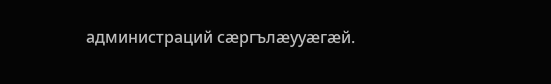администраций сæргълæууæгæй.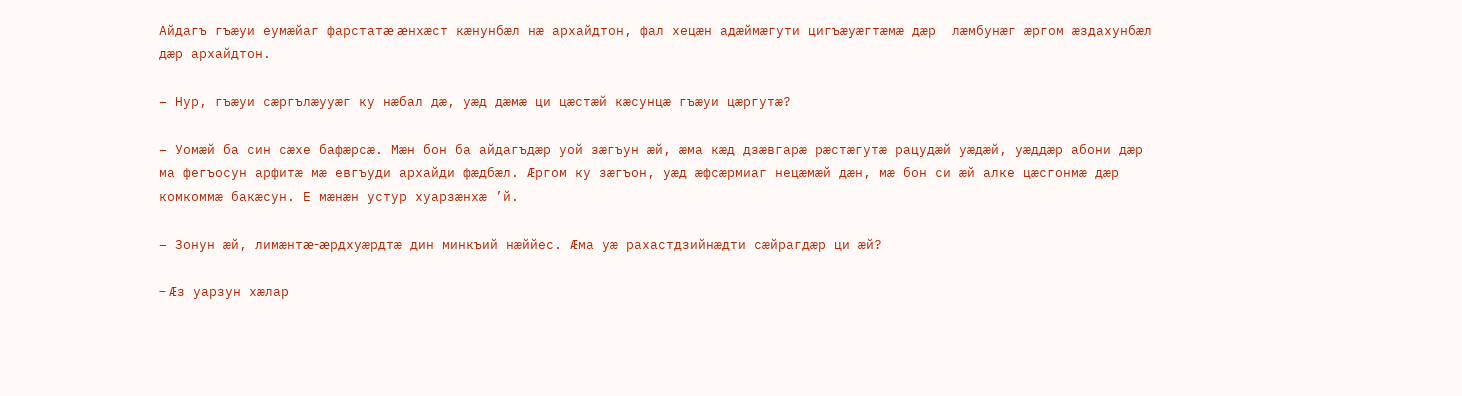Айдагъ гъæуи еумæйаг фарстатæ æнхæст кæнунбæл нæ архайдтон, фал хецæн адæймæгути цигъæуæгтæмæ дæр  лæмбунæг æргом æздахунбæл дæр архайдтон.

– Нур, гъæуи сæргълæууæг ку нæбал дæ, уæд дæмæ ци цæстæй кæсунцæ гъæуи цæргутæ?

– Уомæй ба син сæхе бафæрсæ. Мæн бон ба айдагъдæр уой зæгъун æй, æма кæд дзæвгарæ рæстæгутæ рацудæй уæдæй, уæддæр абони дæр ма фегъосун арфитæ мæ евгъуди архайди фæдбæл. Æргом ку зæгъон, уæд æфсæрмиаг нецæмæй дæн, мæ бон си æй алке цæсгонмæ дæр комкоммæ бакæсун. Е мæнæн устур хуарзæнхæ ’й.

– Зонун æй, лимæнтæ-æрдхуæрдтæ дин минкъий нæййес. Æма уæ рахастдзийнæдти сæйрагдæр ци æй?

– Æз уарзун хæлар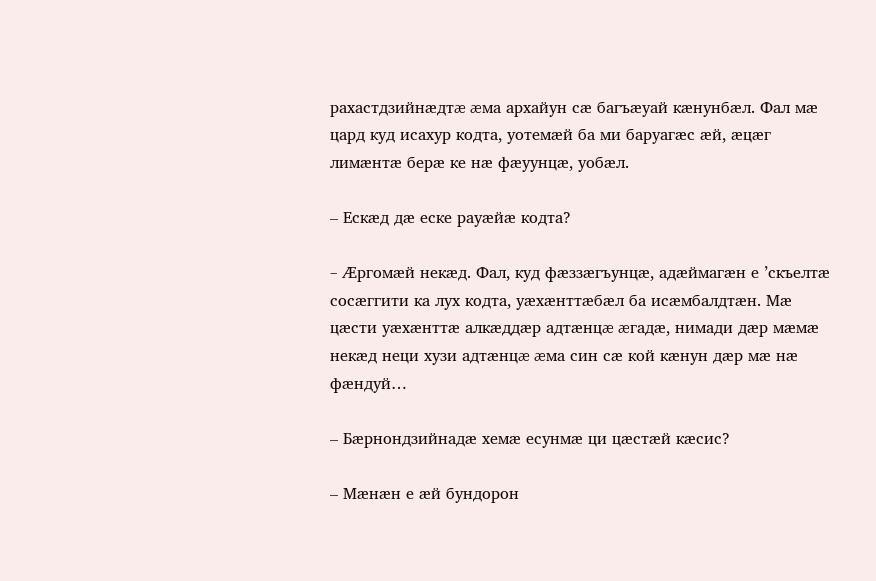рахастдзийнæдтæ æма архайун сæ багъæуай кæнунбæл. Фал мæ цард куд исахур кодта, уотемæй ба ми баруагæс æй, æцæг лимæнтæ берæ ке нæ фæуунцæ, уобæл.

– Ескæд дæ еске рауæйæ кодта?

– Æргомæй некæд. Фал, куд фæззæгъунцæ, адæймагæн е ’скъелтæ сосæггити ка лух кодта, уæхæнттæбæл ба исæмбалдтæн. Мæ цæсти уæхæнттæ алкæддæр адтæнцæ æгадæ, нимади дæр мæмæ некæд неци хузи адтæнцæ æма син сæ кой кæнун дæр мæ нæ фæндуй…

– Бæрнондзийнадæ хемæ есунмæ ци цæстæй кæсис?

– Мæнæн е æй бундорон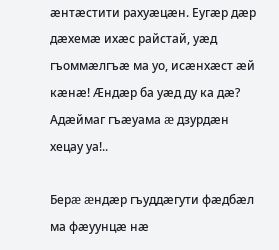æнтæстити рахуæцæн. Еугæр дæр дæхемæ ихæс райстай, уæд гъоммæлгъæ ма уо, исæнхæст æй кæнæ! Æндæр ба уæд ду ка дæ? Адæймаг гъæуама æ дзурдæн хецау уа!..

Берæ æндæр гъуддæгути фæдбæл ма фæуунцæ нæ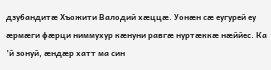дзубандитæ Хъожити Валодий хæццæ. Уонæн сæ еугурей еу æрмæги фæрци ниммухур кæнуни равгæ нуртæккæ нæййес. Ка ’й зонуй, æндæр хатт ма син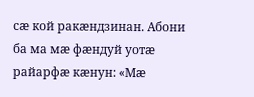сæ кой ракæндзинан. Абони ба ма мæ фæндуй уотæ райарфæ кæнун: «Мæ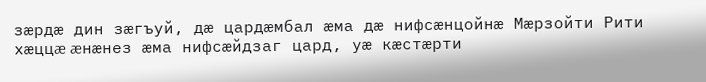зæрдæ дин зæгъуй, дæ цардæмбал æма дæ нифсæнцойнæ Мæрзойти Рити хæццæ æнæнез æма нифсæйдзаг цард, уæ кæстæрти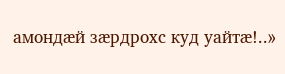амондæй зæрдрохс куд уайтæ!..»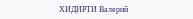ХИДИРТИ Валерий